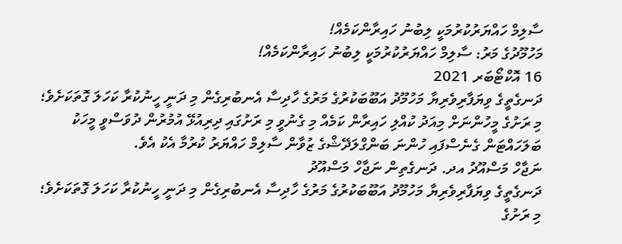ސާލިމް ހައްޔަރުކުރުމަކީ ލިބުނު ހައިރާންކަމެއް!
މަހުމޫދުގެ މަރު: ސާލިމް ހައްޔަރުކުރުމަކީ ލިބުނު ހައިރާންކަމެއް!
16 އޮކްޓޯބަރ 2021
ދަނގެތީގެ ވިޔަފާރިވެރިޔާ މަހުމޫދު އަބޫބަކުރުގެ މަރުގެ ހާދިސާ އެނބުރިގެން މި ދަނީ ހީނުކުރާ ކަހަލަ ގޮތަކަށެވެ؛ މި ރަށުގެ މީހުންނަށް މިއަދު ކުއްލި ހައިރާން ކަމެއް މި ގެނުވީ މި ރަށުގައި ދިރިއުޅޭ އުމުރުން ދުވަސްވީ މީހަކު ބަލަހައްޓަން ގެނެސްފައި ހުންނަ ބަންގްލަދޭޝްގެ ޒުވާން ސާލިމް ހައްޔަރު ކުރުމާ އެކު އެވެ.
ނަޖާހް މަސްއޫދު އދ. ދަނގެތިން ނަޖާހް މަސްއޫދު
ދަނގެތީގެ ވިޔަފާރިވެރިޔާ މަހުމޫދު އަބޫބަކުރުގެ މަރުގެ ހާދިސާ އެނބުރިގެން މި ދަނީ ހީނުކުރާ ކަހަލަ ގޮތަކަށެވެ؛ މި ރަށުގެ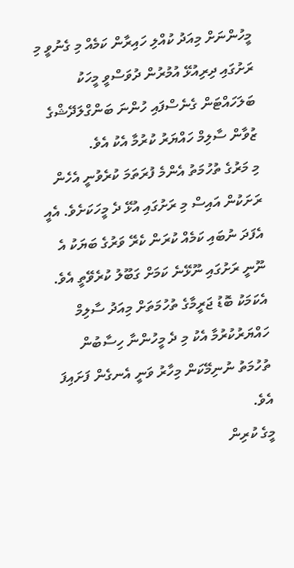މީހުންނަށް މިއަދު ކުއްލި ހައިރާން ކަމެއް މި ގެނުވީ މި ރަށުގައި ދިރިއުޅޭ އުމުރުން ދުވަސްވީ މީހަކު ބަލަހައްޓަން ގެނެސްފައި ހުންނަ ބަންގްލަދޭޝްގެ ޒުވާން ސާލިމް ހައްޔަރު ކުރުމާ އެކު އެވެ.
މި މަރުގެ ތުހުމަތު އެންމެ ފުރަތަމަ ކުރެވުނީ އެހެން ރަށަކުން އައިސް މި ރަށުގައި އުޅޭ ދެ މީހަކަށެވެ. އެއީ އެފަދަ ނުބައި ކަމެއް ކުރަން ކެރޭ ވަރުގެ ބަޔަކު އެ ނޫނީ ރަށުގައި ނޫޅޭނެ ކަމަށް ގަބޫލު ކުރެވޭތީ އެވެ. އެކަމަކު ބޮޑު ޖަރީމާގެ ތުހުމަތަށް މިއަދު ސާލިމް ހައްޔަރުކުރުމާ އެކު މި ދެ މީހުންނާ ހިސާބުން ތުހުމަތު ނުނިމޭކަން މިހާރު ވަނީ އެނގެން ފަށައިފަ އެވެ.
މީގެ ކުރިން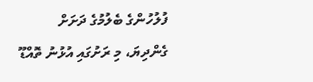ފުލުހުންގެ ބެލުމުގެ ދަށަށް ގެންދިޔަ، މި ރަށުގައި އުޅުނު ތޮއްޑޫ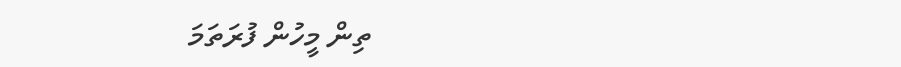ތިން މީހުން ފުރަތަމަ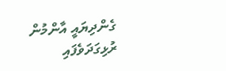ގެންދިޔައީ އާންމުން ރުޅިގަދަވެފައި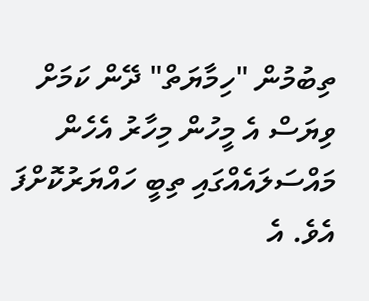ތިބުމުން "ހިމާޔަތް" ދޭން ކަމަށް ވިޔަސް އެ މީހުން މިހާރު އެހެން މައްސަލައެއްގައި ތިބީ ހައްޔަރުކޮށްފަ އެވެ. އެ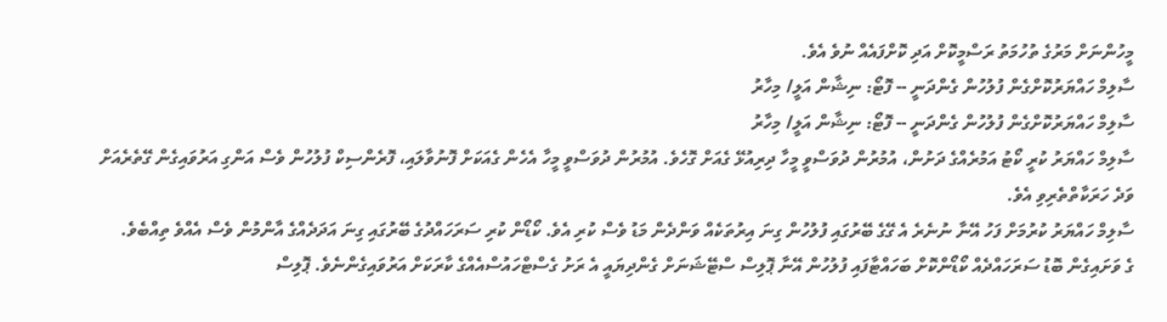މީހުންނަށް މަރުގެ ތުހުމަތު ރަސްމީކޮށް އަދި ކޮށްފައެއް ނުވެ އެވެ.
ސާލިމް ހައްޔަރުކޮށްގެން ފުލުހުން ގެންދަނީ -- ފޮޓޯ: ނިޝާން އަލީ/ މިހާރު
ސާލިމް ހައްޔަރުކޮށްގެން ފުލުހުން ގެންދަނީ -- ފޮޓޯ: ނިޝާން އަލީ/ މިހާރު
ސާލިމް ހައްޔަރު ކުރީ ކޯޓު އަމުރެއްގެ ދަށުން، އުމުރުން ދުވަސްވީ މީހާ ދިރިއުޅޭ ގެއަށް ގޮހެވެ. އުމުރުން ދުވަސްވީ މީހާ އެހެން ގެއަކަށް ފޮނުވާލައި، ފޮރެންސިކް ފުލުހުން ވެސް އަންގި އަރުވައިގެން ގޭތެރެއަށް ވަދެ ހަރަކާތްތެރިވި އެވެ.
ސާލިމް ހައްޔަރު ކުރުމަށް ފަހު އޭނާ ނުނެރެ އެ ގޭގެ ބޭރުގައި ފުލުހުން ގިނަ އިރުތަކެއް ވަންދެން މަޑު ވެސް ކުރި އެވެ. ކޯޑޯން ކުރި ސަރަހައްދުގެ ބޭރުގައި ގިނަ އަދަދެއްގެ އާންމުން ވެސް އެއްވެ ތިއްބެވެ.
ގެ ވަށައިގެން ބޮޑު ސަރަހައްދެއް ކޯޑޯންކޮށް ބަހައްޓާފައި ފުލުހުން އޭނާ ޕޮލިސް ސްޓޭޝަނަށް ގެންދިޔައީ އެ ރަށު ގެސްޓްހައުސްއެއްގެ ކާރަކަށް އަރުވައިގެންނެވެ. ޕޮލިސް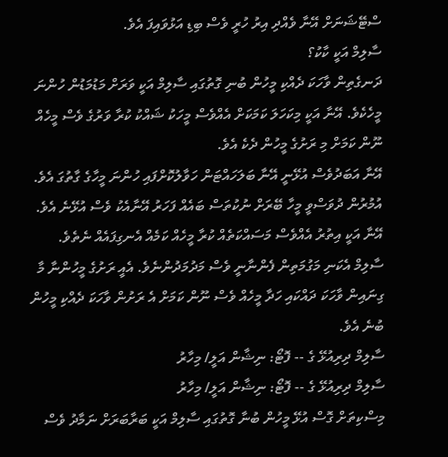ސްޓޭޝަނަށް އޭނާ ވެއްދި އިރު ހުރީ ވެސް ބިޑި އަޅުވައިފަ އެވެ.
ސާލިމް އަކީ ކާކު؟
ދަނގެތިން ވާހަކަ ދެއްކި މީހުން ބުނި ގޮތުގައި ސާލިމް އަކީ ވަރަށް މަޑުމަޑުން ހުންނަ މީހެކެވެ. އޭނާ އަކީ މިކަހަލަ ކަމަކަށް އެއްވެސް މީހަކު ޝައްކު ކުރާ ވަރުގެ ވެސް މީހެއް ނޫން ކަމަށް މި ރަށުގެ މީހުން ދެކެ އެވެ.
އޭނާ އަބަދުވެސް އުޅޭނީ އޭނާ ބަލަހައްޓަން ހަވާލުކޮށްފައި ހުންނަ މީހާގެ ގާތުގަ އެވެ. އުމުރުން ދުވަސްވީ މީހާ ބޭރަށް ނުކުތަސް ބައެއް ފަހަރު އޭނާއެކު ވެސް އުޅޭނެ އެވެ. އޭނާ އަކީ އިތުރު އެއްވެސް މަސައްކަތެއް ކުރާ މީހެއް ކަމެއް އެނގިފައެއް ނެތެވެ.
ސާލިމް އެކަނި މަގުމަތިން ފެންނާނީ ވެސް މަދުމަދުންނެވެ. އެއީ ރަށުގެ މީހުންނާ މާ ގިނައިން ވާހަކަ ދައްކައި ހަދާ މީހެއް ވެސް ނޫން ކަމަށް އެ ރަށުން ވާހަކަ ދެއްކި މީހުން ބުނެ އެވެ.
ސާލިމް ދިރިއުޅޭ ގެ -- ފޮޓޯ: ނިޝާން އަލީ/ މިހާރު
ސާލިމް ދިރިއުޅޭ ގެ -- ފޮޓޯ: ނިޝާން އަލީ/ މިހާރު
މިސްކިތަށް ގޮސް އުޅޭ މީހުން ބުނާ ގޮތުގައި ސާލިމް އަކީ ބަރާބަރަށް ނަމާދު ވެސް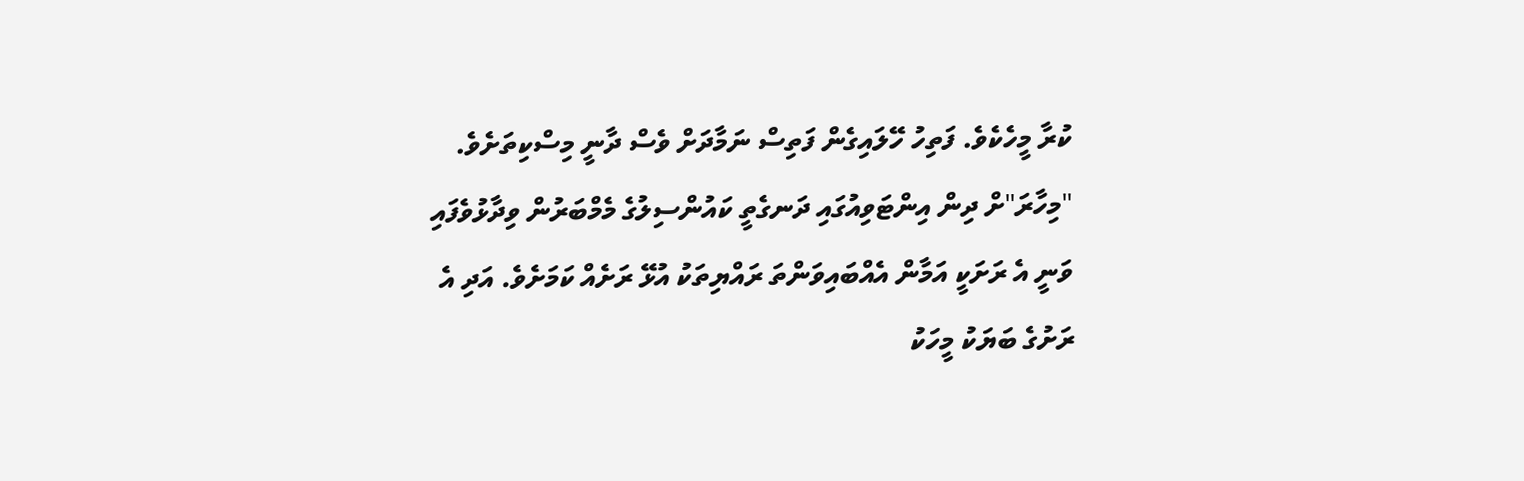ކުރާ މީހެކެވެ. ފަތިހު ހޭލައިގެން ފަތިސް ނަމާދަށް ވެސް ދާނީ މިސްކިތަށެވެ.
"މިހާރަ"ށް ދިން އިންޓަވިއުގައި ދަނގެތީ ކައުންސިލުގެ މެމްބަރުން ވިދާޅުވެފައި ވަނީ އެ ރަށަކީ އަމާން އެއްބައިވަންތަ ރައްޔިތަކު އުޅޭ ރަށެއް ކަމަށެވެ. އަދި އެ ރަށުގެ ބަޔަކު މީހަކު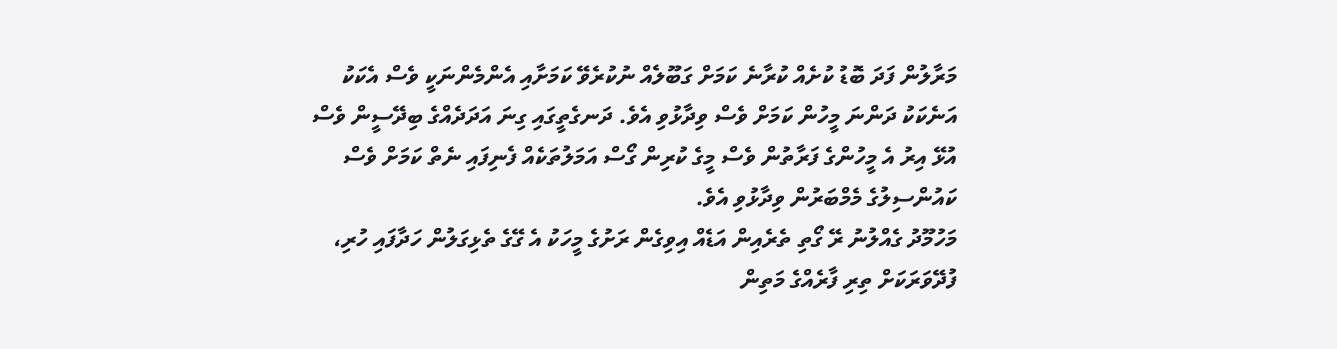މަރާލުން ފަދަ ބޮޑު ކުށެއް ކުރާނެ ކަމަށް ގަބޫލެއް ނުކުރެވޭ ކަމަށާއި އެންމެންނަކީ ވެސް އެކަކު އަނެކަކު ދަންނަ މީހުން ކަމަށް ވެސް ވިދާޅުވި އެވެ. ދަނގެތީގައި ގިނަ އަދަދެއްގެ ބިދޭސީން ވެސް އުޅޭ އިރު އެ މީހުންގެ ފަރާތުން ވެސް މީގެ ކުރިން ގޯސް އަމަލުތަކެއް ފެނިފައި ނެތް ކަމަށް ވެސް ކައުންސިލުގެ މެމްބަރުން ވިދާޅުވި އެވެ.
މަހުމޫދު ގެއްލުނު ރޭ ގޯތި ތެރެއިން އަޑެއް އިވިގެން ރަށުގެ މީހަކު އެ ގޭގެ ތެޅިގަލުން ހަދާފައި ހުރި، ފުދޭވަރަކަށް ތިރި ފާރެއްގެ މަތިން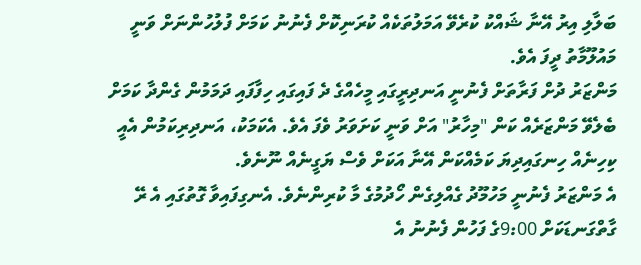ބަލާލި އިރު އޭނާ ޝައްކު ކުރެވޭ އަމަލުތަކެއް ކުރަނިކޮށް ފެނުނު ކަމަށް ފުލުހުންނަށް ވަނީ މައުލޫމާތު ދީފަ އެވެ.
މަންޒަރު ދުށް ފަރާތަށް ފެނުނީ އަނދިރީގައި މީހެއްގެ ދެ ފައިގައި ހިފާފައި ދަމަމުން ގެންދާ ކަމަށް ބެލެވޭ މަންޒަރެއް ކަން "މިހާރު" އަށް ވަނީ ކަށަވަރު ވެފަ އެވެ. އެކަމަކު، އަނދިރިކަމުން އެއީ ކިހިނެއް ހިނގައިދިޔަ ކަމެއްކަން އޭނާ އަކަށް ވެސް ޔަގީނެއް ނޫނެވެ.
އެ މަންޒަރު ފެނުނީ މަހުމޫދު ގެއްލިގެން ހޯދުމުގެ މާ ކުރިންނެވެ. އެނގިފައިވާ ގޮތުގައި އެ ރޭ ގާތްގަނޑަކަށް 9:00ގެ ފަހުން ފެނުނު އެ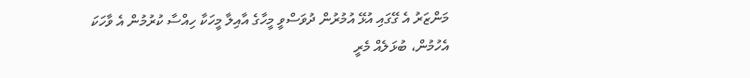މަންޒަރު އެ ގޭގައި އުޅޭ އުމުރުން ދުވަސްވީ މީހާގެ އާއިލާ މީހަކާ ހިއްސާ ކުރުމުން އެ ވާހަކަ އެހުމުން، ބުޅަލެއް މެރީ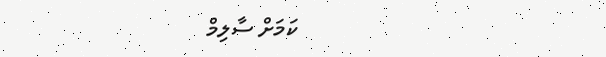ކަމަށް ސާލިމް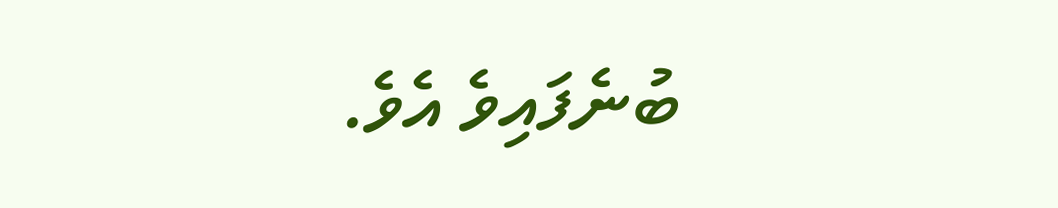ބުނެފައިވެ އެވެ.